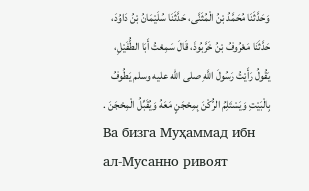وَحَدَّثَنَا مُحَمَّدُ بْنُ الْمُثَنَّى، حَدَّثَنَا سُلَيْمَانُ بْنُ دَاوُدَ، حَدَّثَنَا مَعْرُوفُ بْنُ خَرَّبُوذَ، قَالَ سَمِعْتُ أَبَا الطُّفَيْلِ، يَقُولُ رَأَيْتُ رَسُولَ اللَّهِ صلى الله عليه وسلم يَطُوفُ بِالْبَيْتِ وَيَسْتَلِمُ الرُّكْنَ بِمِحْجَنٍ مَعَهُ وَيُقَبِّلُ الْمِحْجَنَ .
Ва бизга Муҳаммад ибн ал-Мусанно ривоят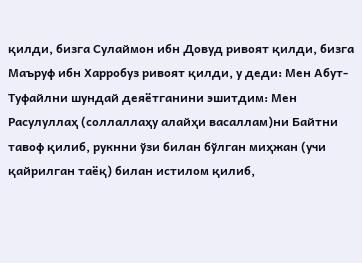қилди, бизга Сулаймон ибн Довуд ривоят қилди, бизга Маъруф ибн Харробуз ривоят қилди, у деди: Мен Абут-Туфайлни шундай деяётганини эшитдим: Мен Расулуллаҳ (соллаллаҳу алайҳи васаллам)ни Байтни тавоф қилиб, рукнни ўзи билан бўлган миҳжан (учи қайрилган таёқ) билан истилом қилиб,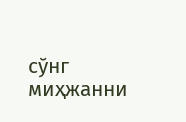сўнг миҳжанни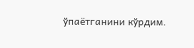ўпаётганини кўрдим.